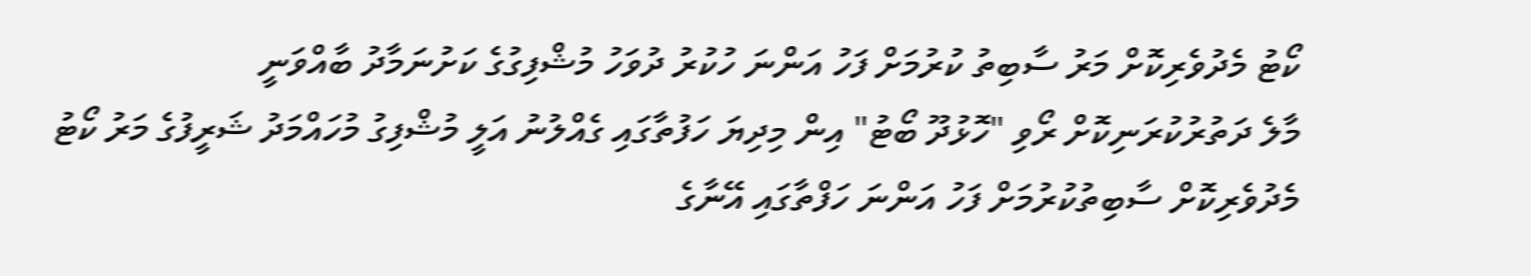ކޯޓު މެދުވެރިކޮށް މަރު ސާބިތު ކުރުމަށް ފަހު އަންނަ ހުކުރު ދުވަހު މުޝްފިގުގެ ކަށުނަމާދު ބާއްވަނީ
މާލެ ދަތުރުކުރަނިކޮށް ރޯވި "ހޮޅުދޫ ބޯޓު" އިން މިދިޔަ ހަފުތާގައި ގެއްލުނު އަލީ މުޝްފިގު މުހައްމަދު ޝަރީފުގެ މަރު ކޯޓު މެދުވެރިކޮށް ސާބިތުކުރުމަށް ފަހު އަންނަ ހަފްތާގައި އޭނާގެ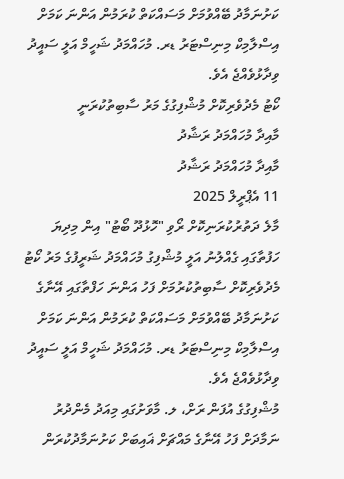ކަށުނަމާދު ބޭއްވުމަށް މަސައްކަތް ކުރަމުން އަންނަ ކަމަށް އިސްލާމިކް މިނިސްޓަރު ޑރ. މުހައްމަދު ޝަހީމް އަލީ ސައީދު ވިދާޅުވެއްޖެ އެވެ.
ކޯޓު މެދުވެރިކޮށް މުޝްފިގުގެ މަރު ސާބިތުކުރަނީ
މާއިދާ މުހައްމަދު ރަޝާދު
މާއިދާ މުހައްމަދު ރަޝާދު
11 އެޕްރީލް 2025
މާލެ ދަތުރުކުރަނިކޮށް ރޯވި "ހޮޅުދޫ ބޯޓު" އިން މިދިޔަ ހަފުތާގައި ގެއްލުނު އަލީ މުޝްފިގު މުހައްމަދު ޝަރީފުގެ މަރު ކޯޓު މެދުވެރިކޮށް ސާބިތުކުރުމަށް ފަހު އަންނަ ހަފްތާގައި އޭނާގެ ކަށުނަމާދު ބޭއްވުމަށް މަސައްކަތް ކުރަމުން އަންނަ ކަމަށް އިސްލާމިކް މިނިސްޓަރު ޑރ. މުހައްމަދު ޝަހީމް އަލީ ސައީދު ވިދާޅުވެއްޖެ އެވެ.
މުޝްފިގުގެ އުފަން ރަށް، ލ. މާވަށުގައި މިއަދު މެންދުރު ނަމާދަށް ފަހު އޭނާގެ މައްޗަށް ޣައިބަށް ކަށުނަމާދުކުރަން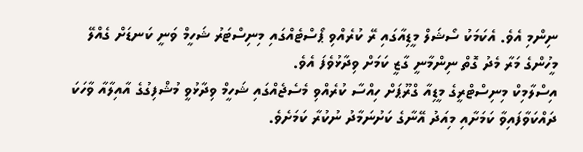ނިންމި އެވެ. އެކަމަކު ސޯޝަލް މީޑިއާގައި ރޭ ކުރެއްވި ޕޯސްޓެއްގައި މިނިސްޓަރު ޝަހީމް ވަނީ ކަނޑަށް ގެއްލޭ މީހުންގެ މަރާ މެދު ގޮތް ނިންމާނީ ގާޒީ ކަމަށް ވިދާޅުވެފަ އެވެ.
އިސްލާމިކް މިނިސްޓްރީގެ މީޑިއާ ގްރޫޕަށް ހިއްސާ ކުރެއްވި މެސެޖެއްގައި ޝަހީމް ވިދާޅުވީ މުޝްފިގުގެ އާއިލާއާ ވާހަކަ ދައްކަވާފައިވާ ކަމަށާއި މިއަދު އޭނާގެ ކަށުނަމާދު ނުކުރާ ކަމަށެވެ.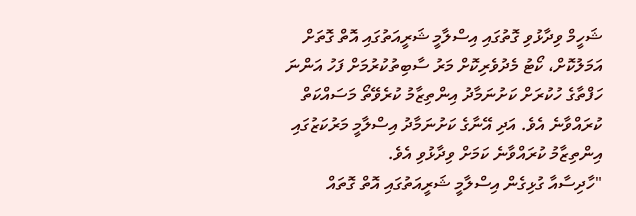ޝަހީމް ވިދާޅުވި ގޮތުގައި އިސްލާމީ ޝަރީއަތުގައި އޮތް ގޮތަށް އަމަލުކޮށް، ކޯޓު މެދުވެރިކޮށް މަރު ސާބިތުކުރުމަށް ފަހު އަންނަ ހަފްތާގެ ހުކުރަށް ކަށުނަމާދު އިންތިޒާމު ކުރެވޭތޯ މަސައްކަތް ކުރައްވާނެ އެވެ. އަދި އޭނާގެ ކަށުނަމާދު އިސްލާމީ މަރުކަޒުގައި އިންތިޒާމު ކުރައްވާނެ ކަމަށް ވިދާޅުވި އެވެ.
"ހާދިސާއާ ގުޅިގެން އިސްލާމީ ޝަރީއަތުގައި އޮތް ގޮތައް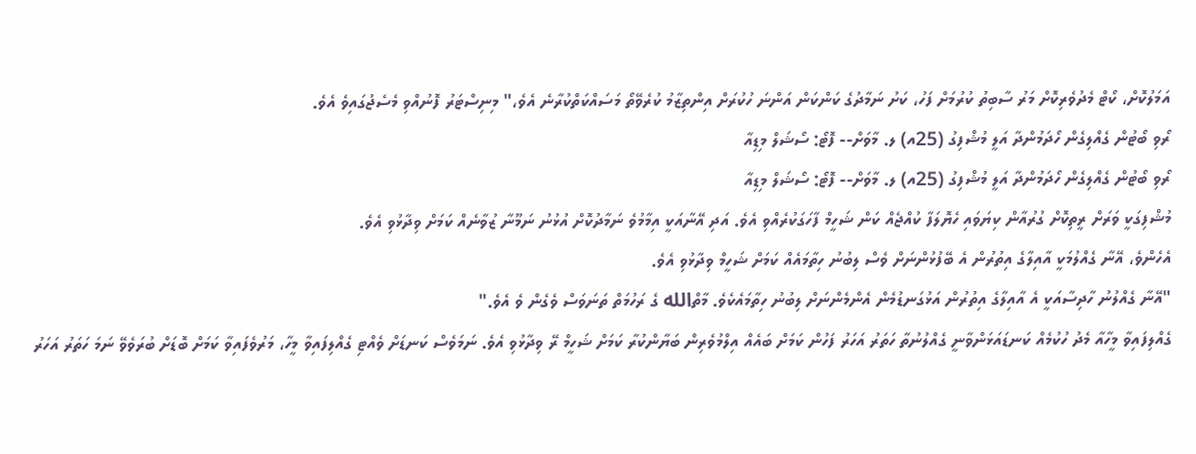އަމަލުކޮށް، ކޯޓް މެދުވެރިކޮށް މަރު ސާބިތު ކުރުމަށް ފަހު، ކަށު ނަމާދުގެ ކަންކަން އަންނަ ހުކުރަށް އިންތިޒާމު ކުރެވޭތޯ މަސައްކަތްކުރާނެ އެވެ،" މިނިސްޓަރު ފޮނުއްވި މެސެޖުގައިވެ އެވެ.
ރޯވި ބޯޓުން ގެއްލިގެން ހޯދަމުންދާ އަލީ މުޝްފިގު (25އ) ލ. މާވަށް-- ފޮޓޯ: ސޯޝަލް މިޑިއާ
ރޯވި ބޯޓުން ގެއްލިގެން ހޯދަމުންދާ އަލީ މުޝްފިގު (25އ) ލ. މާވަށް-- ފޮޓޯ: ސޯޝަލް މިޑިއާ
މުޝްފިގަކީ ވަރަށް ރީތިކޮށް ގުރުއާން ކިޔަވައި ހެޔޮލަފާ ކުއްޖެއް ކަން ޝަހީމް ފާހަގަކުރެއްވި އެވެ. އަދި އޭނާއަކީ އިމާމުވެ ނަމާދުކޮށް އުޅުނު ނަމޫނާ ޒުވާނެއް ކަމަށް ވިދާޅުވި އެވެ.
އެހެންވެ، އޭނާ ގެއްލުމަކީ އާއިލާގެ އިތުރުން އެ ބޭފުޅުންނަށް ވެސް ލިބުނު ހިތާމައެއް ކަމަށް ޝަހީމް ވިދާޅުވި އެވެ.
"އޭނާ ގެއްލުނު ހާދިސާއަކީ އެ އާއިލާގެ އިތުރުން އަޅުގަނޑުމެން އެންމެންނަށް ލިބުނު ހިތާމައެކެވެ. މާތްالله ގެ ރަހުމަތް ތަނަވަސް ވެގެން ވެ އެވެ."
ގެއްލިފައިވާ މީހާއާ މެދު ހުކުމެއް ކަނޑައަޅަންވާނީ ގެއްލުނުތާ ހަތަރު އަހަރު ފަހުން ކަމަށް ބައެއް އިލްމުވެރިން ބަޔާންކުރާ ކަމަށް ޝަހީމް ރޭ ވިދާޅުވި އެވެ. ނަމަވެސް ކަނޑަށް ވެއްޓި ގެއްލިފައިވާ މީހާ، މަރުވެފައިވާ ކަމަށް ބޮޑަށް ބުރަވެވޭ ނަމަ ހަތަރު އަހަރު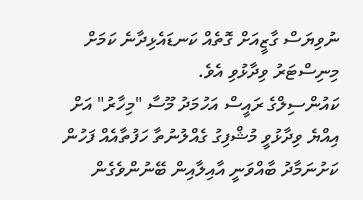ނުވިޔަސް ގާޒީއަށް ގޮތެއް ކަނޑައެޅިދާނެ ކަމަށް މިނިސްޓަރު ވިދާޅުވި އެވެ.
ކައުންސިލްގެ ރައީސް އަހުމަދު މޫސާ "މިހާރު" އަށް އިއްޔެ ވިދާޅުވީ މުޝްފިގު ގެއްލުނުތާ ހަފުތާއެއް ފަހުން ކަށުނަމާދު ބާއްވަނީ އާއިލާއިން ބޭނުންވެގެން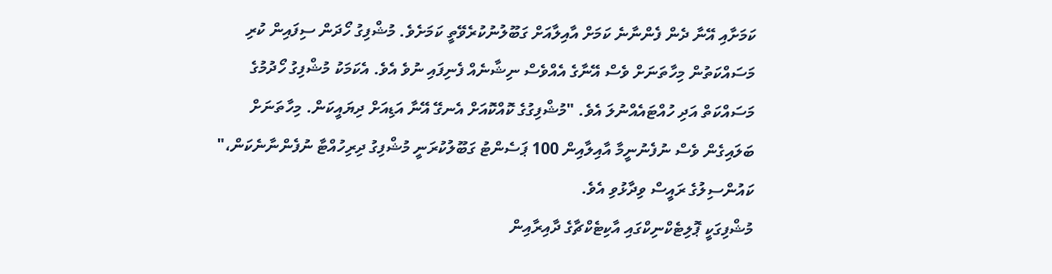ކަމަށާއި އޭނާ ދެން ފެންނާނެ ކަމަށް އާއިލާއަށް ގަބޫލުނުކުރެވޭތީ ކަމަށެވެ. މުޝްފިގު ހޯދަން ސިފައިން ކުރި މަސައްކަތުން މިހާތަނަށް ވެސް އޭނާގެ އެއްވެސް ނިޝާނެއް ފެނިފައި ނުވެ އެވެ. އެކަމަކު މުޝްފިގު ހޯދުމުގެ މަސައްކަތް އަދި ހުއްޓައެއްނުލަ އެވެ. "މުޝްފިގުގެ ކޮއްކޮއަށް އެނގޭ އޭނާ އަޑިއަށް ދިޔައީކަން. މިހާތަނަށް ބަލައިގެން ވެސް ނުފެނުނީމާ އާއިލާއިން 100 ޕަސެންޓު ގަބޫލުކުރަނީ މުޝްފިގު ދިރިހުއްޓާ ނުފެންނާނެކަން،" ކައުންސިލުގެ ރައީސް ވިދާޅުވި އެވެ.
މުޝްފިގަކީ ޕޮލިޓެކްނިކްގައި އާކިޓެކްޗާގެ ދާއިރާއިން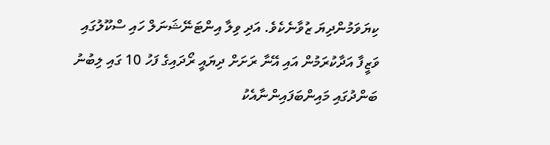ކިޔަވަމުންދިޔަ ޒުވާނެކެވެ. އަދި ވިލާ އިންޓަނޭޝަނަލް ހައި ސްކޫލުގައި ވަޒީފާ އަދާކުރަމުން އައި އޭނާ ރަށަށް ދިޔައީ ރޯދައިގެ ފަހު 10 ގައި ލިބުނު ބަންދުގައި މައިންބަފައިންނާއެކު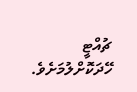ޗުއްޓީ ހޭދަކޮށްލުމަށެވެ.